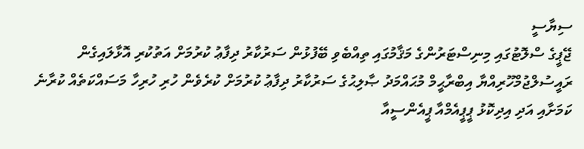ސިޔާސީ
ޖޭޕީގެ ސްލޮޓުގައި މިނިސްޓަރުންގެ މަޤާމުގައި ތިއްބެވި ބޭފުޅުން ސަރުކާރު ދިފާޢު ކުރުމަށް އަތުކުރި އޮޅާލައިގެން
ރައީސުލްޖުމްހޫރިއްޔާ އިބްރާޙީމް މުޙައްމަދު ޞާލިޙުގެ ސަރުކާރު ދިފާޢު ކުރުމަށް ކުރެވެން ހުރި ހުރިހާ މަސައްކަތެއް ކުރާނެ ކަމަށާއި އަދި އިދިކޮޅު ޕީޕީއެމްއާ ޕީއެންސީއާ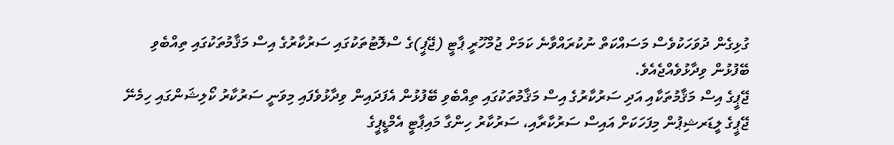ގުޅިގެން ދުވަހަކުވެސް މަސައްކަތް ނުކުރައްވާނެ ކަމަށް ޖުމްހޫރީ ޕާޓީ (ޖޭޕީ)ގެ ސްލޮޓުތަކުގައި ސަރުކާރުގެ އިސް މަޤާމުތަކުގައި ތިއްބެވި ބޭފުޅުން ވިދާޅުވެއްޖެއެވެ.
ޖޭޕީގެ އިސް މަޤާމުތަކާއި އަދި ސަރުކާރުގެ އިސް މަޤާމުތަކުގައި ތިއްބެވި ބޭފުޅުން އެފަދައިން ވިދާޅުވެފައި މިވަނީ ސަރުކާރު ކޯލިޝަންގައި ހިމެނޭ ޖޭޕީގެ ލީޑަރޝިޕުން މިފަހަކަށް އައިސް ސަރުކާރާއި، ސަރުކާރު ހިންގާ މައިޕާޓީ އެމްޑީޕީގެ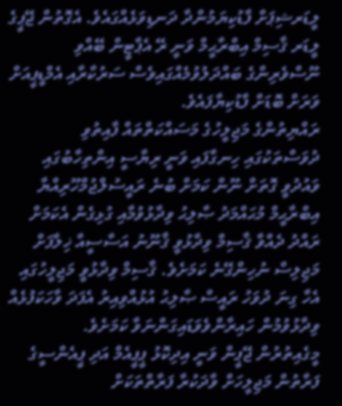ލީޑަރޝިޕަށް ފާޑުކިޔަމުންދާ ދަނޑިވަޅެއްގައެވެ. އެގޮތުން ޖޭޕީގެ ލީޑަރ ޤާސިމް އިބްރާޙީމް ވަނީ ރޭ އެޕާޓީން ބޭއްވި ނޫސްވެރިންގެ ބައްދަލުވުމެއްގައިވެސް ސަރުކާރާއި އެމްޑީޕީއަށް ވަރަށް ބޮޑަށް ފާޑުކިޔާފައެވެ.
ރައްޔިތުންގެ މަޖިލީހުގެ މަސައްކަތްތައް ފާއިތުވި ދުވަސްތަކުގައި ހިނގާފައި ވަނީ ރިޔާސީ އިންތިހާބުގައި ވައުދުވީ ގޮތަށް ނޫން ކަމަށް ބުނެ ރައީސުލްޖުމްހޫރިއްޔާ އިބްރާޙީމް މުޙައްމަދު ޞާލިޙު ވިދާޅުވުމާއި ގުޅިގެން އެކަމަށް ރައްދު ދެއްވާ ޤާސިމް ވިދާޅުވީ ޤާނޫނު އަސާސީއާ ޚިލާފަށް މަޖިލިސް ނުހިންގޭނެ ކަމަށެވެ. ޤާސިމް ވިދާޅުވީ މަޖިލީހުގައި އެހާ ގިނަ ދުވަހު ރައީސް ޞާލިޙު އުޅުއްވިއިރު އެފަދަ ވާހަކަފުޅެއް ވިދާޅުވުމުން ހައިރާންވެވަޑައިގަންނަވާ ކަމަށެވެ.
މީގެއިތުރުން ޖޭޕީން ވަނީ އިދިކޮޅު ޕީޕީއެމް އަދި ޕީއެންސީގެ ފަރާތުން މަޖިލީހަށް ވާދަކުރާ ފަރާތްތަކަށް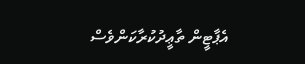އެޕާޓީން ތާޢީދުކުރާކަންވެސް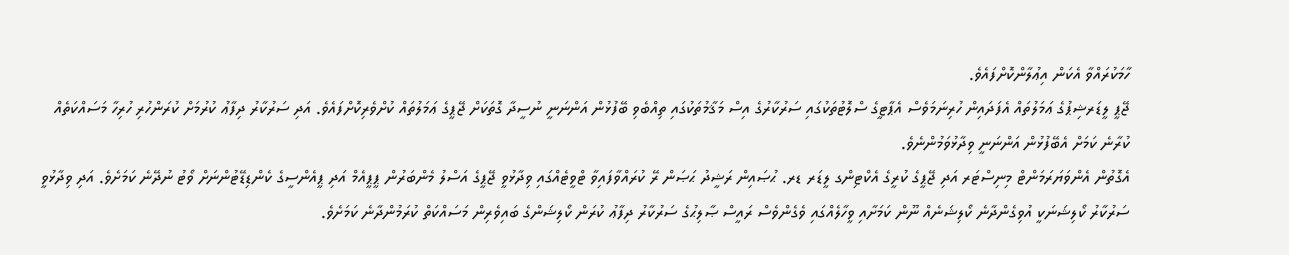ހާމަކުރައްވާ އެކަން އިޢުލާންކޮށްފައެވެ.
ޖޭޕީ ލީޑަރޝިޕުގެ ޢަމަލުތައް އެފަދައިން ހުރިނަމަވެސް އެޕާޓީގެ ސްލޮޓުތަކުގައި ސަރުކާރުގެ އިސް މަޤާމުތަކުގައި ތިއްބެވި ބޭފުޅުން އަންނަނީ ނުސީދާ ގޮތަކަށް ޖޭޕީގެ ޢަމަލުތައް ކުށްވެރިކޮށްފައެވެ. އަދި ސަރުކާރު ދިފާޢު ކުރުމަށް ކުރަންހުރި ހުރިހާ މަސައްކަތެއް ކުރާނެ ކަމަށް އެބޭފުޅުން އަންނަނީ ވިދާޅުވަމުންނެވެ.
އެގޮތުން އެންވަޔަރަމަންޓް މިނިސްޓަރ އަދި ޖޭޕީގެ ކުރީގެ އެކްޓިންގ ލީޑަރ ޑރ. ޙުޞައިން ރަޝީދު ޙަޞަން ރޭ ކުރައްވާފައިވާ ޓްވީޓެއްގައި ވިދާޅުވީ ޖޭޕީގެ އަސްލު މެންބަރުން ޕީޕީއެމް އަދި ޕީއެންސީގެ ކެންޑިޑޭޓުންނަށް ވޯޓު ނުދޭނެ ކަމަށެވެ. އަދި ވިދާޅުވީ ސަރުކާރު ކޯލިޝަނަކީ އުވިގެންދާނެ ކޯލިޝަނެއް ނޫން ކަމަށާއި ވީހާލެއްގައި ވެގެންވެސް ރައީސް ޞާލިޙުގެ ސަރުކާރު ދިފާޢު ކުރަން ކޯލިޝަންގެ ބައިވެރިން މަސައްކަތް ކުރަމުންދާނެ ކަމަށެވެ.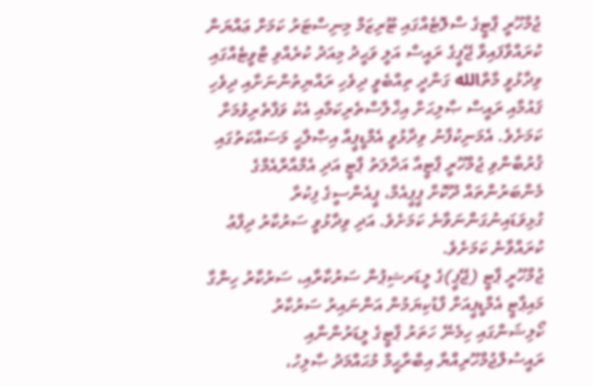ޖުމްހޫރީ ޕާޓީގެ ސްލޮޓެއްގައި ޓޫރިޒަމް މިނިސްޓަރު ކަމަށް ޢައްޔަން ކުރައްވާފައިވާ ޖޭޕީގެ ރައީސް އަލީ ވަޙީދު މިއަދު ކުރެއްވި ޓްވީޓެއްގައި ވިދާޅުވީ މާތްالله ގަންދީ ތިއްބެވީ ދިވެހި ރައްޔިތުންނަށާއި ދިވެހި ޤައުމާއި ރައީސް ޞާލިޙަށް އިޚްލާސްތެރިކަމާއި އެކު ވަފާތެރިވުމަށް ކަމަށެވެ. އެމަނިކުފާނު ވިދާޅުވީ އެމްޑީޕީއާ އިޞްލާޙީ މަސައްކަތުގައި ޤުރުބާންވި ޖުމްހޫރީ ޕާޓީއާ އަދާލަތު ޕާޓީ އަދި އެމްއާރްއެމްގެ މެންބަރުންތައް ދޫކޮށް ޕީޕީއެމް، ޕީއެންސީގެ ފިކުރާ ގުޅިވަޑައިނުގަންނަވާނެ ކަމަށެވެ. އަދި ވިދާޅުވީ ސަރުކާރު ދިފާޢު ކުރައްވާނެ ކަމަށެވެ.
ޖުމްހޫރީ ޕާޓީ (ޖޭޕީ)ގެ ލީޑަރޝިޕުން ސަރުކާރާއި، ސަރުކާރު ހިންގާ މައިޕާޓީ އެމްޑީޕީއަށް ފާޑުކިޔަމުން އަންނައިރު ސަރުކާރު ކޯލިޝަންގައި ހިމެނޭ ހަތަރު ޕާޓީގެ ލީޑަރުންނާއި ރައީސުލްޖުމްހޫރިއްޔާ އިބްރާޙީމް މުޙައްމަދު ޞާލިހު،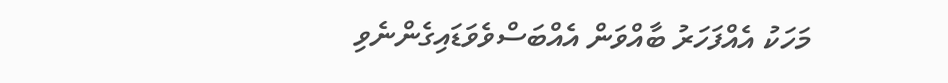މަހަކު އެއްފަހަރު ބާއްވަން އެއްބަސްވެވަޑައިގެންނެވި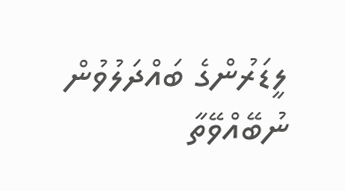ލީޑަރުންގެ ބައްދަލުވުން ނުބޭއްވޭތާ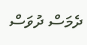ދެމަސް ދުވަސް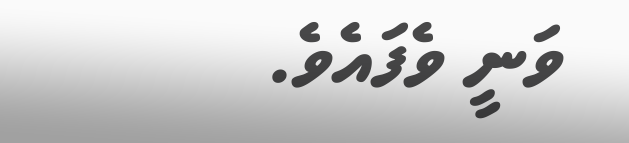ވަނީ ވެފައެވެ.